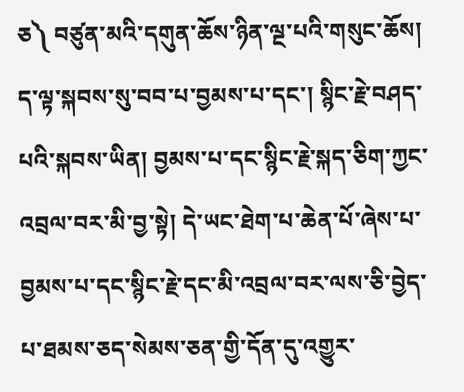ཅ༽ བཙུན་མའི་དགུན་ཆོས་ཉིན་ལྔ་པའི་གསུང་ཆོས།
ད་ལྟ་སྐབས་སུ་བབ་པ་བྱམས་པ་དང་། སྙིང་རྗེ་བཤད་པའི་སྐབས་ཡིན། བྱམས་པ་དང་སྙིང་རྗེ་སྐད་ཅིག་ཀྱང་འབྲལ་བར་མི་བྱ་སྟེ། དེ་ཡང་ཐེག་པ་ཆེན་པོ་ཞེས་པ་བྱམས་པ་དང་སྙིང་རྗེ་དང་མི་འབྲལ་བར་ལས་ཅི་བྱེད་པ་ཐམས་ཅད་སེམས་ཅན་གྱི་དོན་དུ་འགྱུར་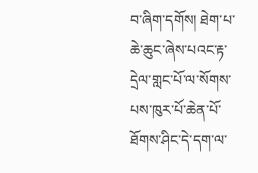བ་ཞིག་དགོས། ཐེག་པ་ཆེ་ཆུང་ཞེས་པའང་རྟ་དྲེལ་གླང་པོ་ལ་སོགས་པས་ཁུར་པོ་ཆེན་པོ་ཐོགས་ཤིང་དེ་དག་ལ་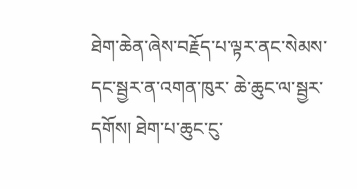ཐེག་ཆེན་ཞེས་བརྗོད་པ་ལྟར་ནང་སེམས་དང་སྦྱར་ན་འགན་ཁུར་ ཆེ་ཆུང་ལ་སྦྱར་དགོས། ཐེག་པ་ཆུང་ངུ་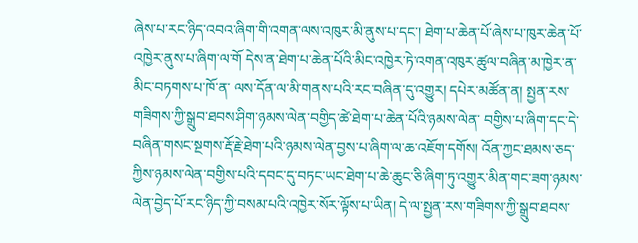ཞེས་པ་རང་ཉིད་འབའ་ཞིག་གི་འགན་ལས་འཁུར་མི་ནུས་པ་དང་། ཐེག་པ་ཆེན་པོ་ཞེས་པ་ཁུར་ཆེན་པོ་འཁྱེར་ནུས་པ་ཞིག་ལ་གོ དེས་ན་ཐེག་པ་ཆེན་པོའི་མིང་འཁྱེར་ཏེ་འགན་འཁུར་ཚུལ་བཞིན་མ་ཁྱེར་ན་མིང་བཏགས་པ་ཁོ་ན་ ལས་དོན་ལ་མི་གནས་པའི་རང་བཞིན་དུ་འགྱུར། དཔེར་མཚོན་ན། སྤྱན་རས་གཟིགས་ཀྱི་སྒྲུབ་ཐབས་ཤིག་ཉམས་ལེན་བགྱིད་ཚེ་ཐེག་པ་ཆེན་པོའི་ཉམས་ལེན་ བགྱིས་པ་ཞིག་དང་དེ་བཞིན་གསང་སྔགས་རྡོ་རྗེ་ཐེག་པའི་ཉམས་ལེན་བྱས་པ་ཞིག་ལ་ཆ་འཇོག་དགོས། འོན་ཀྱང་ཐམས་ཅད་ཀྱིས་ཉམས་ལེན་བགྱིས་པའི་དབང་དུ་བཏང་ཡང་ཐེག་པ་ཆེ་ཆུང་ཅི་ཞིག་ཏུ་འགྱུར་མིན་གང་ཟག་ཉམས་ལེན་བྱེད་པོ་རང་ཉིད་ཀྱི་བསམ་པའི་འཁྱེར་སོར་ལྟོས་པ་ཡིན། དེ་ལ་སྤྱན་རས་གཟིགས་ཀྱི་སྒྲུབ་ཐབས་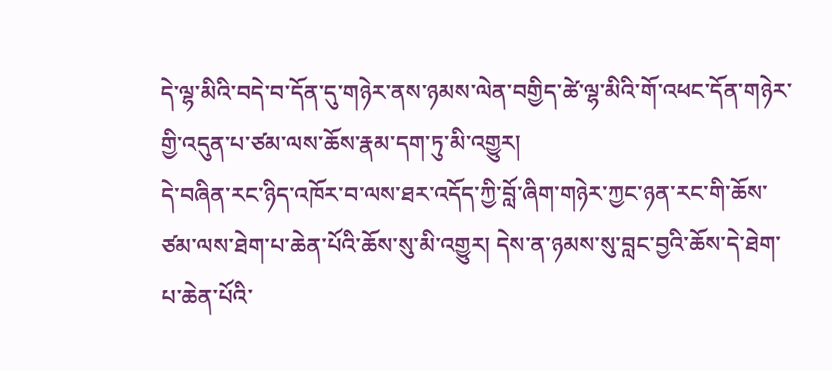དེ་ལྷ་མིའི་བདེ་བ་དོན་དུ་གཉེར་ནས་ཉམས་ལེན་བགྱིད་ཚེ་ལྷ་མིའི་གོ་འཕང་དོན་གཉེར་གྱི་འདུན་པ་ཙམ་ལས་ཆོས་རྣམ་དག་ཏུ་མི་འགྱུར།
དེ་བཞིན་རང་ཉིད་འཁོར་བ་ལས་ཐར་འདོད་ཀྱི་བློ་ཞིག་གཉེར་ཀྱང་ཉན་རང་གི་ཆོས་ཙམ་ལས་ཐེག་པ་ཆེན་པོའི་ཆོས་སུ་མི་འགྱུར། དེས་ན་ཉམས་སུ་བླང་བྱའི་ཆོས་དེ་ཐེག་པ་ཆེན་པོའི་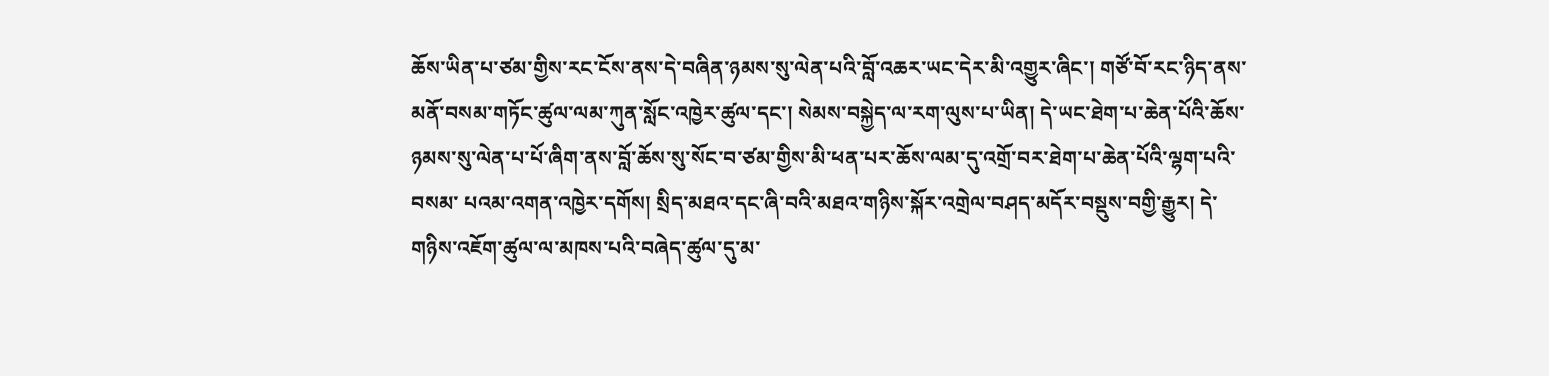ཆོས་ཡིན་པ་ཙམ་གྱིས་རང་ངོས་ནས་དེ་བཞིན་ཉམས་སུ་ལེན་པའི་བློ་འཆར་ཡང་དེར་མི་འགྱུར་ཞིང་། གཙོ་བོ་རང་ཉིད་ནས་མནོ་བསམ་གཏོང་ཚུལ་ལམ་ཀུན་སློང་འཁྱེར་ཚུལ་དང་། སེམས་བསྐྱེད་ལ་རག་ལུས་པ་ཡིན། དེ་ཡང་ཐེག་པ་ཆེན་པོའི་ཆོས་ཉམས་སུ་ལེན་པ་པོ་ཞིག་ནས་བློ་ཆོས་སུ་སོང་བ་ཙམ་གྱིས་མི་ཕན་པར་ཆོས་ལམ་དུ་འགྲོ་བར་ཐེག་པ་ཆེན་པོའི་ལྷག་པའི་བསམ་ པའམ་འགན་འཁྱེར་དགོས། སྲིད་མཐའ་དང་ཞི་བའི་མཐའ་གཉིས་སྐོར་འགྲེལ་བཤད་མདོར་བསྡུས་བགྱི་རྒྱུར། དེ་གཉིས་འཇོག་ཚུལ་ལ་མཁས་པའི་བཞེད་ཚུལ་དུ་མ་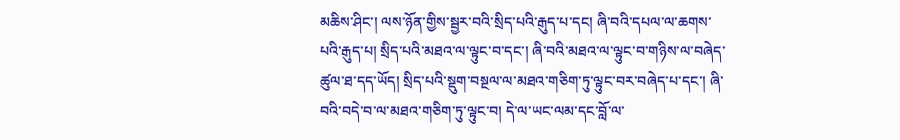མཆིས་ཤིང་། ལས་ཉོན་གྱིས་སྦྱར་བའི་སྲིད་པའི་རྒུད་པ་དང། ཞི་བའི་དཔལ་ལ་ཆགས་པའི་རྒུད་པ། སྲིད་པའི་མཐའ་ལ་ལྟུང་བ་དང་། ཞི་བའི་མཐའ་ལ་ལྟུང་བ་གཉིས་ལ་བཞེད་ཚུལ་ཐ་དད་ཡོད། སྲིད་པའི་སྡུག་བསྔལ་ལ་མཐའ་གཅིག་ཏུ་ལྟུང་བར་བཞེད་པ་དང་། ཞི་བའི་བདེ་བ་ལ་མཐའ་གཅིག་ཏུ་ལྟུང་བ། དེ་ལ་ཡང་ལམ་དང་བློ་ལ་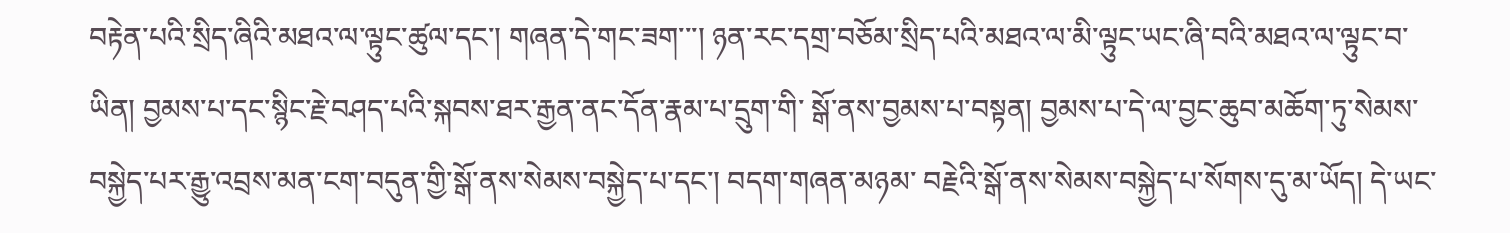བརྟེན་པའི་སྲིད་ཞིའི་མཐའ་ལ་ལྟུང་ཚུལ་དང་། གཞན་དེ་གང་ཟག་་་། ཉན་རང་དགྲ་བཅོམ་སྲིད་པའི་མཐའ་ལ་མི་ལྟུང་ཡང་ཞི་བའི་མཐའ་ལ་ལྟུང་བ་ཡིན། བྱམས་པ་དང་སྙིང་རྗེ་བཤད་པའི་སྐབས་ཐར་རྒྱན་ནང་དོན་རྣམ་པ་དྲུག་གི་ སྒོ་ནས་བྱམས་པ་བསྟན། བྱམས་པ་དེ་ལ་བྱང་ཆུབ་མཆོག་ཏུ་སེམས་བསྐྱེད་པར་རྒྱུ་འབྲས་མན་ངག་བདུན་གྱི་སྒོ་ནས་སེམས་བསྐྱེད་པ་དང་། བདག་གཞན་མཉམ་ བརྗེའི་སྒོ་ནས་སེམས་བསྐྱེད་པ་སོགས་དུ་མ་ཡོད། དེ་ཡང་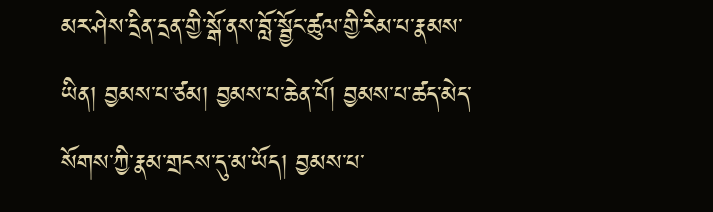མར་ཤེས་དྲིན་དྲན་གྱི་སྒོ་ནས་བློ་སྦྱོང་ཚུལ་གྱི་རིམ་པ་རྣམས་ཡིན། བྱམས་པ་ཙམ། བྱམས་པ་ཆེན་པོ། བྱམས་པ་ཚད་མེད་སོགས་ཀྱི་རྣམ་གྲངས་དུ་མ་ཡོད། བྱམས་པ་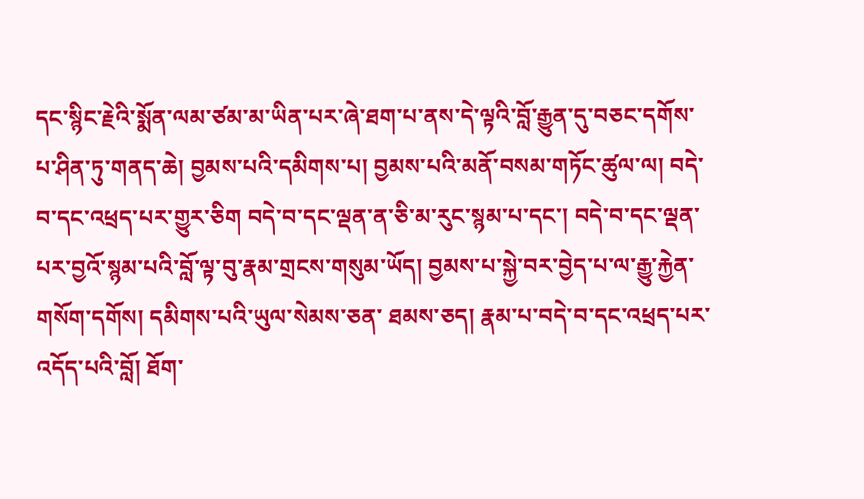དང་སྙིང་རྗེའི་སྨོན་ལམ་ཙམ་མ་ཡིན་པར་ཞེ་ཐག་པ་ནས་དེ་ལྟའི་བློ་རྒྱུན་དུ་བཅང་དགོས་པ་ཤིན་ཏུ་གནད་ཆེ། བྱམས་པའི་དམིགས་པ། བྱམས་པའི་མནོ་བསམ་གཏོང་ཚུལ་ལ། བདེ་བ་དང་འཕྲད་པར་གྱུར་ཅིག བདེ་བ་དང་ལྡན་ན་ཅི་མ་རུང་སྙམ་པ་དང་། བདེ་བ་དང་ལྡན་པར་བྱའོ་སྙམ་པའི་བློ་ལྟ་བུ་རྣམ་གྲངས་གསུམ་ཡོད། བྱམས་པ་སྐྱེ་བར་བྱེད་པ་ལ་རྒྱུ་རྐྱེན་གསོག་དགོས། དམིགས་པའི་ཡུལ་སེམས་ཅན་ ཐམས་ཅད། རྣམ་པ་བདེ་བ་དང་འཕྲད་པར་འདོད་པའི་བློ། ཐོག་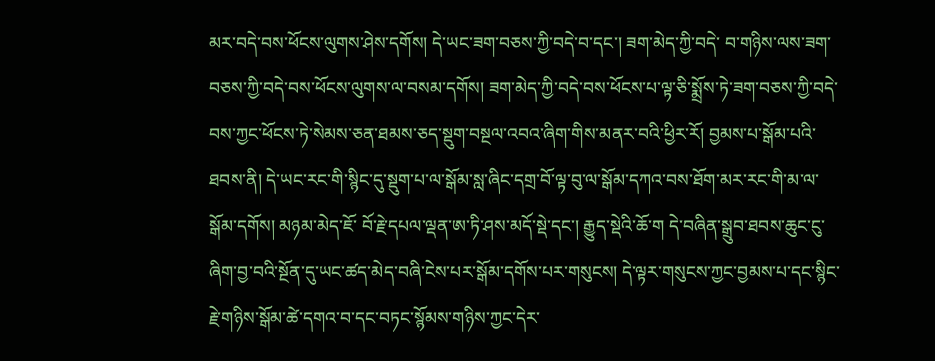མར་བདེ་བས་ཕོངས་ལུགས་ཤེས་དགོས། དེ་ཡང་ཟག་བཅས་ཀྱི་བདེ་བ་དང་། ཟག་མེད་ཀྱི་བདེ་ བ་གཉིས་ལས་ཟག་བཅས་ཀྱི་བདེ་བས་ཕོངས་ལུགས་ལ་བསམ་དགོས། ཟག་མེད་ཀྱི་བདེ་བས་ཕོངས་པ་ལྟ་ཅི་སྨྲོས་ཏེ་ཟག་བཅས་ཀྱི་བདེ་བས་ཀྱང་ཕོངས་ཏེ་སེམས་ཅན་ཐམས་ཅད་སྡུག་བསྔལ་འབའ་ཞིག་གིས་མནར་བའི་ཕྱིར་རོ། བྱམས་པ་སྒོམ་པའི་ཐབས་ནི། དེ་ཡང་རང་གི་སྙིང་དུ་སྡུག་པ་ལ་སྒོམ་སླ་ཞིང་དགྲ་བོ་ལྟ་བུ་ལ་སྒོམ་དཀའ་བས་ཐོག་མར་རང་གི་མ་ལ་སྒོམ་དགོས། མཉམ་མེད་ཇོ་ བོ་རྗེ་དཔལ་ལྡན་ཨ་ཏི་ཤས་མདོ་སྡེ་དང་། རྒྱུད་སྡེའི་ཆོ་ག དེ་བཞིན་སྒྲུབ་ཐབས་ཆུང་ངུ་ཞིག་བྱ་བའི་སྔོན་དུ་ཡང་ཚད་མེད་བཞི་ངེས་པར་སྒོམ་དགོས་པར་གསུངས། དེ་ལྟར་གསུངས་ཀྱང་བྱམས་པ་དང་སྙིང་རྗེ་གཉིས་སྒོམ་ཚེ་དགའ་བ་དང་བཏང་སྙོམས་གཉིས་ཀྱང་དེར་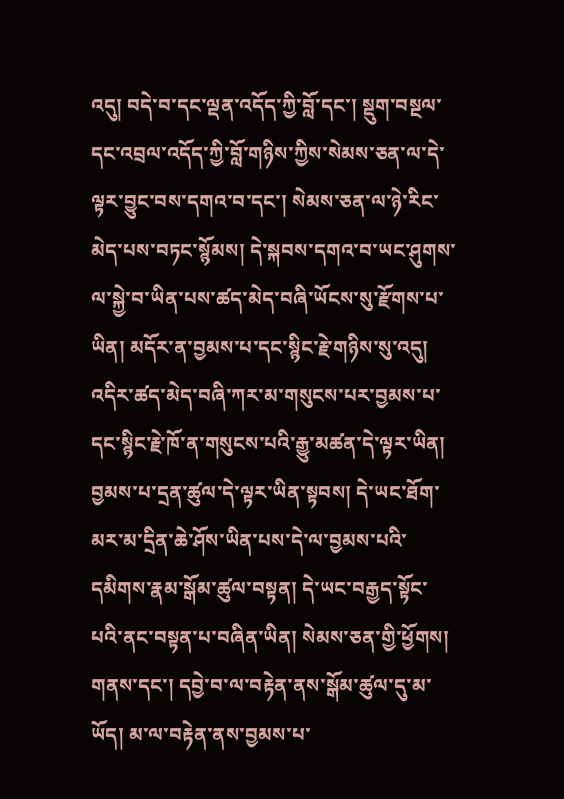འདུ། བདེ་བ་དང་ལྡན་འདོད་ཀྱི་བློ་དང་། སྡུག་བསྔལ་དང་འབྲལ་འདོད་ཀྱི་བློ་གཉིས་ཀྱིས་སེམས་ཅན་ལ་དེ་ལྟར་བྱུང་བས་དགའ་བ་དང་། སེམས་ཅན་ལ་ཉེ་རིང་མེད་པས་བཏང་སྙོམས། དེ་སྐབས་དགའ་བ་ཡང་ཤུགས་ལ་སྐྱེ་བ་ཡིན་པས་ཚད་མེད་བཞི་ཡོངས་སུ་རྫོགས་པ་ཡིན། མདོར་ན་བྱམས་པ་དང་སྙིང་རྗེ་གཉིས་སུ་འདུ། འདིར་ཚད་མེད་བཞི་ཀར་མ་གསུངས་པར་བྱམས་པ་དང་སྙིང་རྗེ་ཁོ་ན་གསུངས་པའི་རྒྱུ་མཚན་དེ་ལྟར་ཡིན། བྱམས་པ་དྲན་ཚུལ་དེ་ལྟར་ཡིན་སྟབས། དེ་ཡང་ཐོག་མར་མ་དྲིན་ཆེ་ཤོས་ཡིན་པས་དེ་ལ་བྱམས་པའི་དམིགས་རྣམ་སྒོམ་ཚུལ་བསྟན། དེ་ཡང་བརྒྱད་སྟོང་པའི་ནང་བསྟན་པ་བཞིན་ཡིན། སེམས་ཅན་གྱི་ཕྱོགས། གནས་དང་། དབྱེ་བ་ལ་བརྟེན་ནས་སྒོམ་ཚུལ་དུ་མ་ཡོད། མ་ལ་བརྟེན་ནས་བྱམས་པ་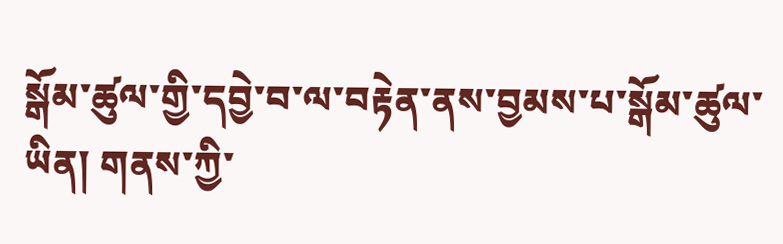སྒོམ་ཚུལ་གྱི་དབྱེ་བ་ལ་བརྟེན་ནས་བྱམས་པ་སྒོམ་ཚུལ་ཡིན། གནས་ཀྱི་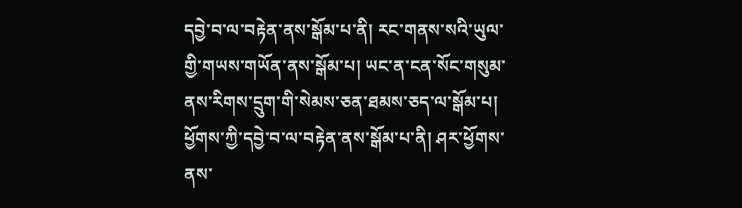དབྱེ་བ་ལ་བརྟེན་ནས་སྒོམ་པ་ནི། རང་གནས་སའི་ཡུལ་གྱི་གཡས་གཡོན་ནས་སྒོམ་པ། ཡང་ན་ངན་སོང་གསུམ་ནས་རིགས་དྲུག་གི་སེམས་ཅན་ཐམས་ཅད་ལ་སྒོམ་པ། ཕྱོགས་ཀྱི་དབྱེ་བ་ལ་བརྟེན་ནས་སྒོམ་པ་ནི། ཤར་ཕྱོགས་ནས་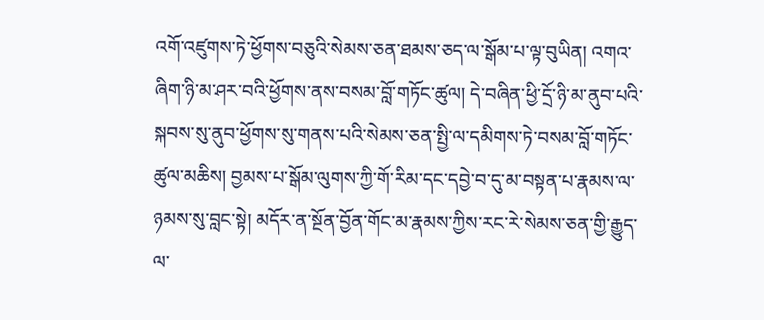འགོ་འཛུགས་ཏེ་ཕྱོགས་བཅུའི་སེམས་ཅན་ཐམས་ཅད་ལ་སྒོམ་པ་ལྟ་བུཡིན། འགའ་ཞིག་ཉི་མ་ཤར་བའི་ཕྱོགས་ནས་བསམ་བློ་གཏོང་ཚུལ། དེ་བཞིན་ཕྱི་དྲོ་ཉི་མ་ནུབ་པའི་སྐབས་སུ་ནུབ་ཕྱོགས་སུ་གནས་པའི་སེམས་ཅན་སྤྱི་ལ་དམིགས་ཏེ་བསམ་བློ་གཏོང་ཚུལ་མཆིས། བྱམས་པ་སྒོམ་ལུགས་ཀྱི་གོ་རིམ་དང་དབྱེ་བ་དུ་མ་བསྟན་པ་རྣམས་ལ་ཉམས་སུ་བླང་སྟེ། མདོར་ན་སྔོན་བྱོན་གོང་མ་རྣམས་ཀྱིས་རང་རེ་སེམས་ཅན་གྱི་རྒྱུད་ལ་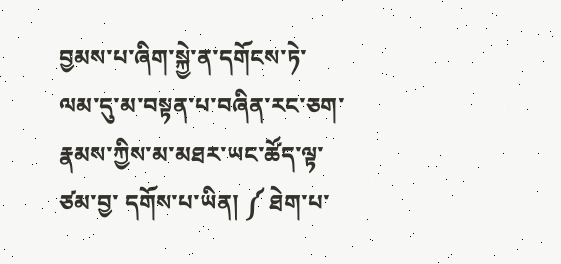བྱམས་པ་ཞིག་སྐྱེ་ན་དགོངས་ཏེ་ལམ་དུ་མ་བསྟན་པ་བཞིན་རང་ཅག་རྣམས་ཀྱིས་མ་མཐར་ཡང་ཚོད་ལྟ་ཙམ་བྱ་ དགོས་པ་ཡིན། ༼ ཐེག་པ་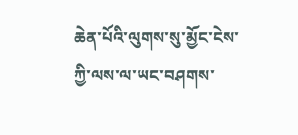ཆེན་པོའི་ལུགས་སུ་མྱོང་ངེས་ཀྱི་ལས་ལ་ཡང་བཤགས་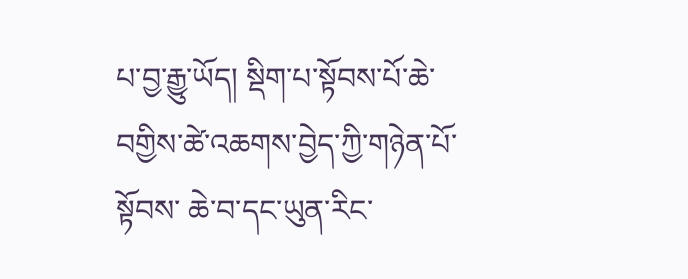པ་བྱ་རྒྱུ་ཡོད། སྡིག་པ་སྟོབས་པོ་ཆེ་བགྱིས་ཚེ་འཆགས་བྱེད་ཀྱི་གཉེན་པོ་སྟོབས་ ཆེ་བ་དང་ཡུན་རིང་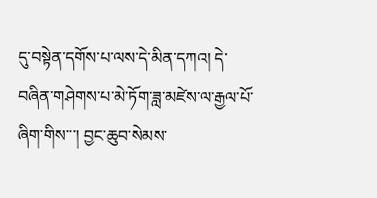དུ་བསྟེན་དགོས་པ་ལས་དེ་མིན་དཀའ། དེ་བཞིན་གཤེགས་པ་མེ་ཏོག་ཟླ་མཛེས་ལ་རྒྱལ་པོ་ཞིག་གིས་་་། བྱང་ཆུབ་སེམས་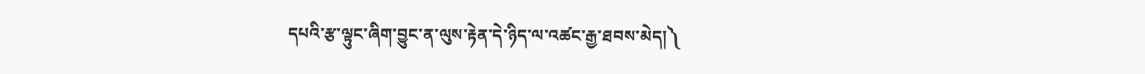དཔའི་རྩ་ལྟུང་ཞིག་བྱུང་ན་ལུས་རྟེན་དེ་ཉིད་ལ་འཚང་རྒྱ་ཐབས་མེད།༽